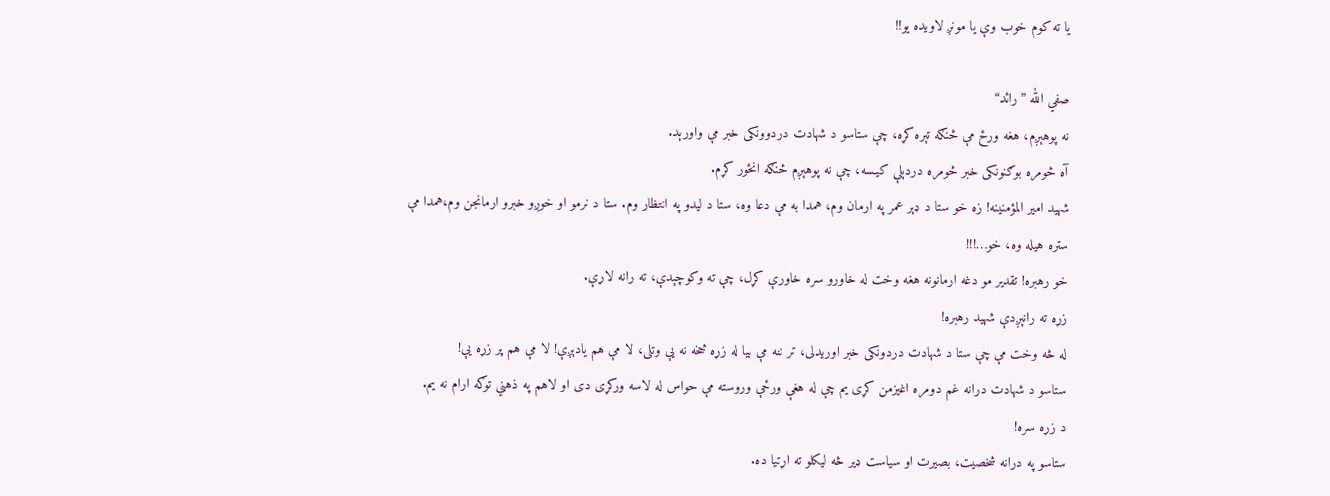یا ته کوم خوب وې یا مونږ لاویده یو!!

صفي الله ”رائد“
نه پوهېږم، هغه ورځ مې څنګه تېره کړه، چې ستاسو د شهادت دردوونکی خبر مې واورېد.
آه څومره بوګنونکی خبر څومره دردېلې کیـسه، چې نه پوهېږم څنګه انځور کړم.
شهید امیر المؤمنینه! زه خو ستا د ډېر عمر په ارمان وم، همدا به مې دعا وه، ستا د لیدو په انتظار وم. ستا د نرمو او خوږو خبرو ارمانجن وم،همدا مې ستره هیله وه، خو…!!!
خو رهبره! تقدیر مو دغه ارمانونه هغه وخت له خاورو سره خاورې کړل، چې ته وکوچېدې، ته رانه لاړې.
زړه ته رانېږدې شهید رهبره!
له څه وخت مې چې ستا د شهادت دردونکی خبر اوریدلی، تر ننه مې بيا له زړه څخه نه يې وتلی، لا مې هم یادېږې! لا مې هم پر زړه یې!
ستاسو د شهادت درانه غم دومره اغيزمن کړی یم چې له هغې ورځې وروسته مې حواس له لاسه ورکړی دی او لاهم په ذهني توګه ارام نه يم.
د زړه سره!
ستاسو په درانه شخصيت، بصیرت او سیاست ډير څه ليکلو ته اړتيا ده.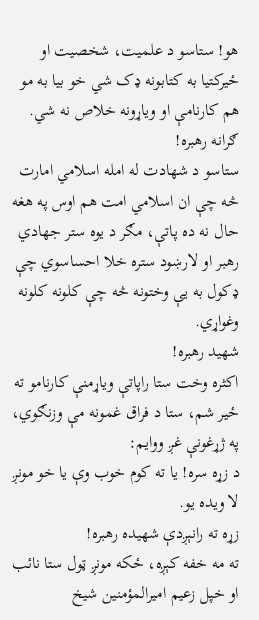هو! ستاسو د علميت، شخصيت او ځیرکتیا به کتابونه ډک شي خو بيا به مو هم کارنامې او وياړونه خلاص نه شي.
ګرانه رهبره!
ستاسو د شهادت له امله اسلامي امارت څه چې ان اسلامي امت هم اوس په هغه حال نه ده پاتې، مګر د يوه ستر جهادي رهبر او لارښود ستره خلا احساسوي چې ډکول به يې وختونه څه چې کلونه کلونه وغواړي.
شهید رهبره!
اکثره وخت ستا راپاتې ویاړمنې کارنامو ته ځیر شم، ستا د فراق غمونه مې وزنګوي، په ژړغونې غږ ووایم:
د زړه سره! یا ته کوم خوب وې یا خو مونږ لا ویده یو.
زړه ته رانېږدې شهیده رهبره!
ته مه خفه کېږه، ځکه مونږ ټول ستا نائب او خپل زعیم امیرالمؤمنین شیخ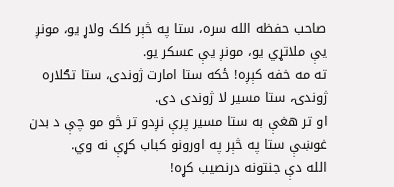صاحب حفظه الله سره، ستا په څېر کلک ولاړ یو، مونږ یې ملاتړي یو، مونږ یې عسکر یو.
ته مه خفه کېږه! ځکه ستا امارت ژوندی، ستا تګلاره ژوندۍ، ستا مسیر لا ژوندی دی.
او تر هغې به ستا مسیر پرې نږدو تر څو مو چې د بدن غوښې ستا په څېر په اورونو کباب کړې نه وي.
الله دې جنتونه درنصیب کړه!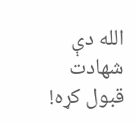الله دې شهادت قبول کړه!